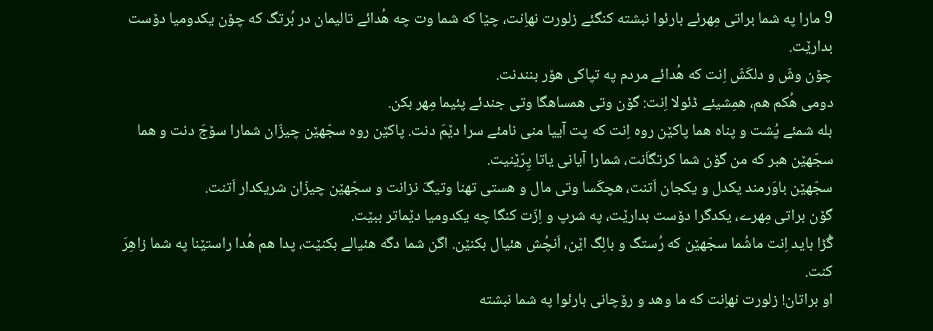9 مارا په شما براتی مِهرئے بارئوا نبشته کنگئے زلورت نهاِنت، چێا که شما وت چه هُدائے تالیمان در بُرتگ که چۆن یکدومیا دۆست بدارێت.
چۆن وشّ و دلکَشّ اِنت که هُدائے مردم په تپاکی هۆر بنندنت.
دومی هُکم هم، همِشیئے ڈئولا اِنت: گۆن وتی همساهگا وتی جندئے پئیما مِهر بکن.
بله شمئے پُشت و پناه هما پاکێن روه اِنت که پت آییا منی نامئے سرا دێمَ دنت. پاکێن روه سجّهێن چیزّان شمارا سۆجَ دنت و هما سجّهێن هبر که من گۆن شما کرتگاَنت، شمارا آیانی یاتا پِرّێنیت.
سجّهێن باوَرمند یکدل و یکجان اَتنت، هچکَسا وتی مال و هستی تهنا وتیگَ نزانت و سجّهێن چیزّان شریکدار اَتنت.
گۆن براتی مِهرے، یکدگرا دۆست بدارێت، په شرپ و اِزّت کنگا چه یکدومیا دێماتر ببێت.
گُڑا باید اِنت ماشُما سجّهێن که رُستگ و بالِگ اێن، اَنچُش هئیال بکنێن. اگن شما دگه هئیالے بکنێت، پدا هم هُدا راستێنا په شما زاهِرَ کنت.
او براتان! زلورت نهاِنت که ما وهد و رۆچانی بارئوا په شما نبشته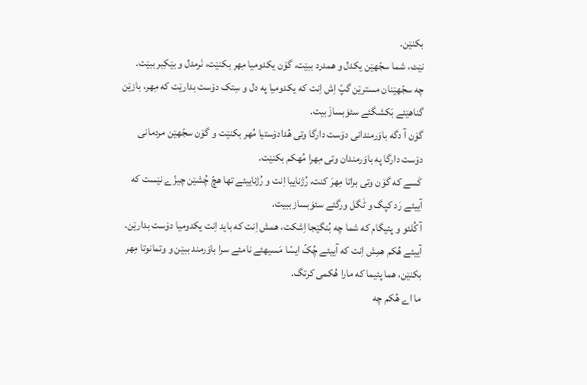بکنێن.
نێٹ، شما سجّهێن یکدل و همدرد ببێت، گۆن یکدومیا مِهر بکنێت، نَرمدل و بێکِبر ببێت.
چه سجّهێنان مسترێن گپّ اِش اِنت که یکدومیا په دل و سِتک دۆست بدارێت که مِهر، بازێن گناهێئے بَکشگئے سئوَبسازَ بیت.
گۆن آ دگه باوَرمندانی دۆست دارگا وتی هُدادۆستیا مُهر بکنێت و گۆن سجّهێن مردمانی دۆست دارگا په باوَرمندان وتی مِهرا مُهکم بکنێت.
کَسے که گۆن وتی براتا مِهرَ کنت، رُژناییا اِنت و رُژناییئے تها هچّ چُشێن چیزّے نێست که آییئے رَد کپگ و ٹَگل ورگئے سئوَبساز ببیت.
آ کُلئو و پئیگام که شما چه بُنگێجا اِشکت، همش اِنت که باید اِنت یکدومیا دۆست بدارێن.
آییئے هُکم همِش اِنت که آییئے چُکّ ایسّا مَسیهئے نامئے سرا باوَرمند ببێن و وتمانوتا مِهر بکنێن، هما پئیما که مارا هُکمی کرتگ.
ما اے هُکم چه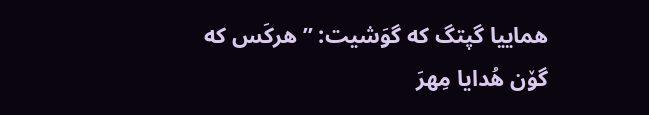هماییا گپتگ که گوَشیت: ”هرکَس که گۆن هُدایا مِهرَ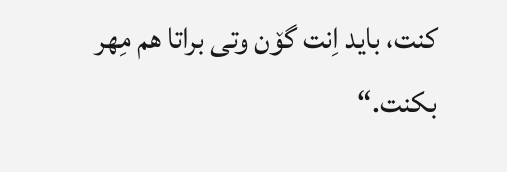کنت، باید اِنت گۆن وتی براتا هم مِهر بکنت.“